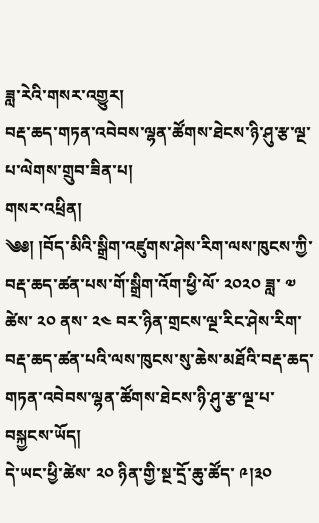ཟླ་རེའི་གསར་འགྱུར།
བརྡ་ཆད་གཏན་འབེབས་ལྷན་ཚོགས་ཐེངས་ཉི་ཤུ་རྩ་ལྔ་པ་ལེགས་གྲུབ་ཟིན་པ།
གསར་འཕྲིན།
༄༅། །བོད་མིའི་སྒྲིག་འཛུགས་ཤེས་རིག་ལས་ཁུངས་ཀྱི་བརྡ་ཆད་ཚན་པས་གོ་སྒྲིག་འོག་ཕྱི་ལོ་ ༢༠༢༠ ཟླ་ ༧ ཚེས་ ༢༠ ནས་ ༢༤ བར་ཉིན་གྲངས་ལྔ་རིང་ཤེས་རིག་བརྡ་ཆད་ཚན་པའི་ལས་ཁུངས་སུ་ཆེས་མཐོའི་བརྡ་ཆད་གཏན་འབེབས་ལྷན་ཚོགས་ཐེངས་ཉི་ཤུ་རྩ་ལྔ་པ་བསྐྱངས་ཡོད།
དེ་ཡང་ཕྱི་ཚེས་ ༢༠ ཉིན་གྱི་སྔ་དྲོ་ཆུ་ཚོད་ ༩།༣༠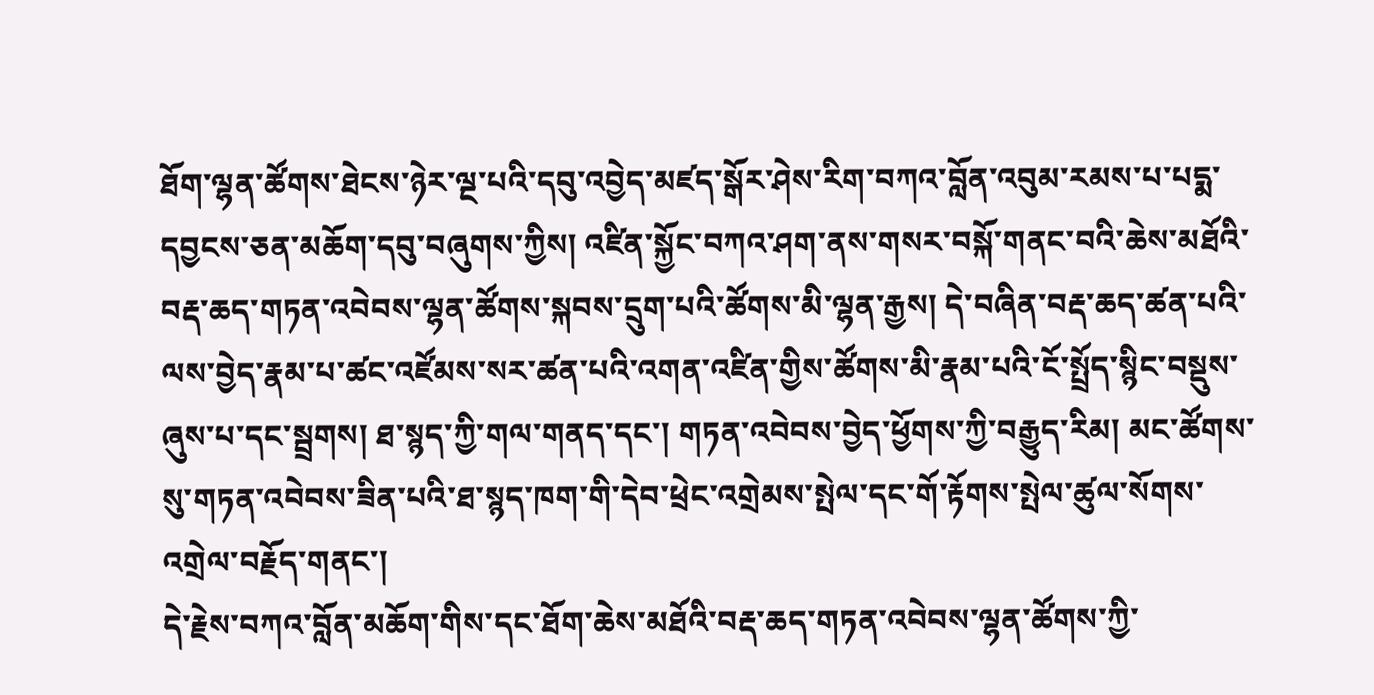ཐོག་ལྷན་ཚོགས་ཐེངས་ཉེར་ལྔ་པའི་དབུ་འབྱེད་མཛད་སྒོར་ཤེས་རིག་བཀའ་བློན་འབུམ་རམས་པ་པདྨ་དབྱངས་ཅན་མཆོག་དབུ་བཞུགས་ཀྱིས། འཛིན་སྐྱོང་བཀའ་ཤག་ནས་གསར་བསྐོ་གནང་བའི་ཆེས་མཐོའི་བརྡ་ཆད་གཏན་འབེབས་ལྷན་ཚོགས་སྐབས་དྲུག་པའི་ཚོགས་མི་ལྷན་རྒྱས། དེ་བཞིན་བརྡ་ཆད་ཚན་པའི་ལས་བྱེད་རྣམ་པ་ཚང་འཛོམས་སར་ཚན་པའི་འགན་འཛིན་གྱིས་ཚོགས་མི་རྣམ་པའི་ངོ་སྤྲོད་སྙིང་བསྡུས་ཞུས་པ་དང་སྦྲགས། ཐ་སྙད་ཀྱི་གལ་གནད་དང་། གཏན་འབེབས་བྱེད་ཕྱོགས་ཀྱི་བརྒྱུད་རིམ། མང་ཚོགས་སུ་གཏན་འབེབས་ཟིན་པའི་ཐ་སྙད་ཁག་གི་དེབ་ཕྲེང་འགྲེམས་སྤེལ་དང་གོ་རྟོགས་སྤེལ་ཚུལ་སོགས་འགྲེལ་བརྗོད་གནང་།
དེ་རྗེས་བཀའ་བློན་མཆོག་གིས་དང་ཐོག་ཆེས་མཐོའི་བརྡ་ཆད་གཏན་འབེབས་ལྷན་ཚོགས་ཀྱི་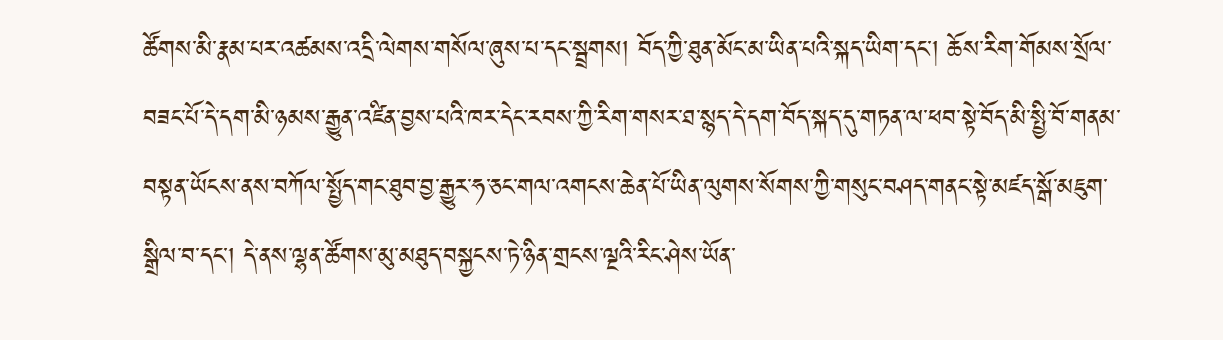ཚོགས་མི་རྣམ་པར་འཚམས་འདྲི་ལེགས་གསོལ་ཞུས་པ་དང་སྦྲགས། བོད་ཀྱི་ཐུན་མོང་མ་ཡིན་པའི་སྐད་ཡིག་དང་། ཆོས་རིག་གོམས་སྲོལ་བཟང་པོ་དེ་དག་མི་ཉམས་རྒྱུན་འཛིན་བྱས་པའི་ཁར་དེང་རབས་ཀྱི་རིག་གསར་ཐ་སྙད་དེ་དག་བོད་སྐད་དུ་གཏན་ལ་ཕབ་སྟེ་བོད་མི་སྤྱི་བོ་གནམ་བསྟན་ཡོངས་ནས་བཀོལ་སྤྱོད་གང་ཐུབ་བྱ་རྒྱུར་ཧ་ཅང་གལ་འགངས་ཆེན་པོ་ཡིན་ལུགས་སོགས་ཀྱི་གསུང་བཤད་གནང་སྟེ་མཛད་སྒོ་མཇུག་སྒྲིལ་བ་དང་། དེ་ནས་ལྷན་ཚོགས་མུ་མཐུད་བསྐྱངས་ཏེ་ཉིན་གྲངས་ལྔའི་རིང་ཤེས་ཡོན་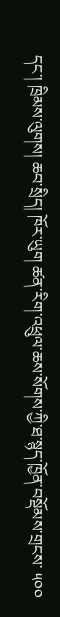དང་། ཁྲིམས་ལུགས། ཆབ་སྲིད། ཁོར་ཡུག ཚན་རིག་འཕྲུལ་ཆས་སོགས་ཀྱི་ཐ་སྙད་ཁྱོན་བསྡོམས་གྲངས་ ༥༠༠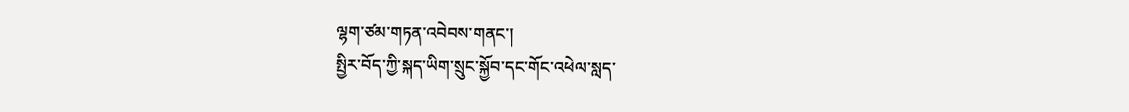ལྷག་ཙམ་གཏན་འབེབས་གནང་།
སྤྱིར་བོད་ཀྱི་སྐད་ཡིག་སྲུང་སྐྱོབ་དང་གོང་འཕེལ་སླད་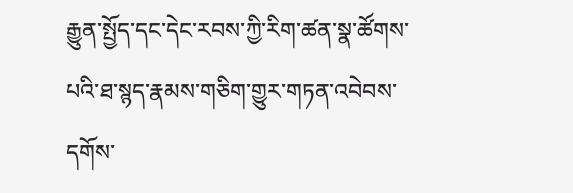རྒྱུན་སྤྱོད་དང་དེང་རབས་ཀྱི་རིག་ཚན་སྣ་ཚོགས་པའི་ཐ་སྙད་རྣམས་གཅིག་གྱུར་གཏན་འབེབས་དགོས་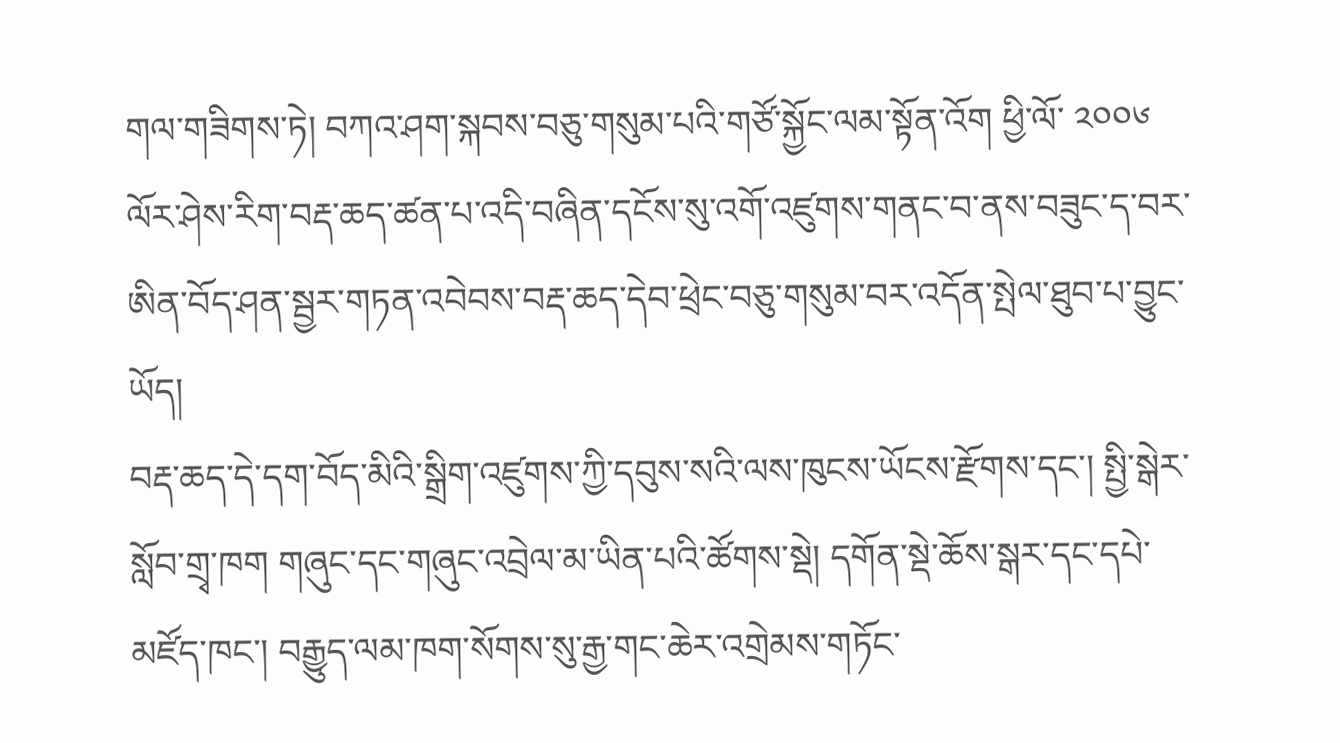གལ་གཟིགས་ཏེ། བཀའ་ཤག་སྐབས་བཅུ་གསུམ་པའི་གཙོ་སྐྱོང་ལམ་སྟོན་འོག ཕྱི་ལོ་ ༢༠༠༦ ལོར་ཤེས་རིག་བརྡ་ཆད་ཚན་པ་འདི་བཞིན་དངོས་སུ་འགོ་འཛུགས་གནང་བ་ནས་བཟུང་ད་བར་ཨིན་བོད་ཤན་སྦྱར་གཏན་འབེབས་བརྡ་ཆད་དེབ་ཕྲེང་བཅུ་གསུམ་བར་འདོན་སྤེལ་ཐུབ་པ་བྱུང་ཡོད།
བརྡ་ཆད་དེ་དག་བོད་མིའི་སྒྲིག་འཛུགས་ཀྱི་དབུས་སའི་ལས་ཁུངས་ཡོངས་རྫོགས་དང་། སྤྱི་སྒེར་སློབ་གྲྭ་ཁག གཞུང་དང་གཞུང་འབྲེལ་མ་ཡིན་པའི་ཚོགས་སྡེ། དགོན་སྡེ་ཆོས་སྒར་དང་དཔེ་མཛོད་ཁང་། བརྒྱུད་ལམ་ཁག་སོགས་སུ་རྒྱ་གང་ཆེར་འགྲེམས་གཏོང་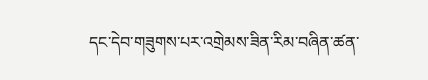དང་དེབ་གཟུགས་པར་འགྲེམས་ཟིན་རིམ་བཞིན་ཚན་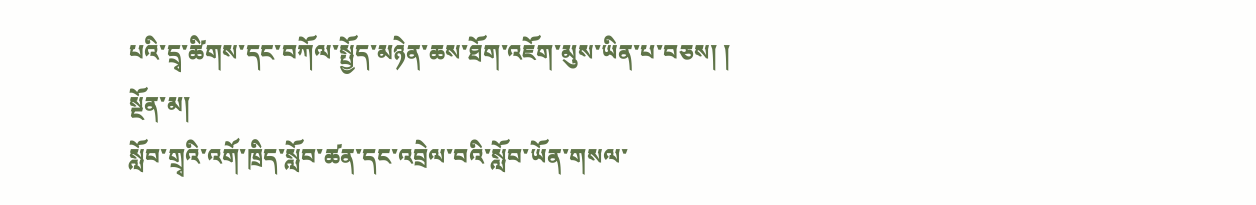པའི་དྲྭ་ཚིགས་དང་བཀོལ་སྤྱོད་མཉེན་ཆས་ཐོག་འཇོག་མུས་ཡིན་པ་བཅས། །
སྔོན་མ།
སློབ་གྲྭའི་འགོ་ཁྲིད་སློབ་ཚན་དང་འབྲེལ་བའི་སློབ་ཡོན་གསལ་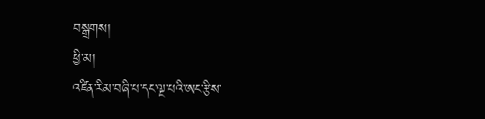བསྒྲགས།
ཕྱི་མ།
འཛིན་རིམ་བཞི་པ་དང་ལྔ་པའི་ཨང་རྩིས་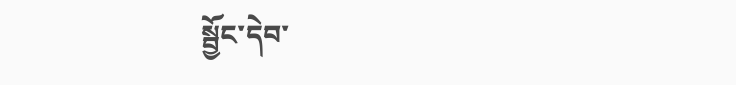སྦྱོང་དེབ་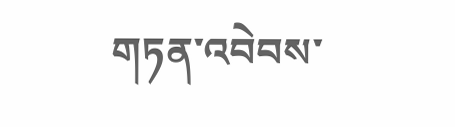གཏན་འབེབས་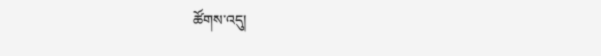ཚོགས་འདུ།